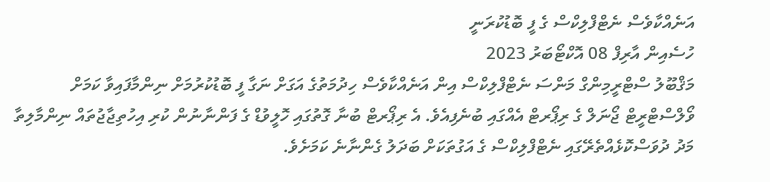އަނެއްކާވެސް ނެޓްފްލިކްސް ގެ ފީ ބޮޑުކުރަނީ
ހުސެއިން އާރިފް 08 އޮކްޓޯބަރު 2023
މަޤްބޫލު ސްޓްރީމިންގް މަންސަ ނެޓްފްލިކްސް އިން އަނެއްކާވެސް ހިދުމަތުގެ އަގަށް ނަގާ ފީ ބޮޑުކުރުމަށް ނިންމާފައިވާ ކަމަށް ވޯލްސްޓްރީޓް ޖޯނަލް ގެ ރިޕޯރޓް އެއްގައި ބުނެފިއެވެ. އެ ރިޕޯރޓް ބުނާ ގޮތުގައި ހޮލީވުޑް ގެ ފަންނާނުން ކުރި އިހުތިޖާޖުތައް ނިންމާލިތާ މަދު ދުވަސްކޮޅެއްތެރޭގައި ނެޓްފްލިކްސް ގެ އަގުތަކަށް ބަދަލު ގެންނާނެ ކަމަށެވެ.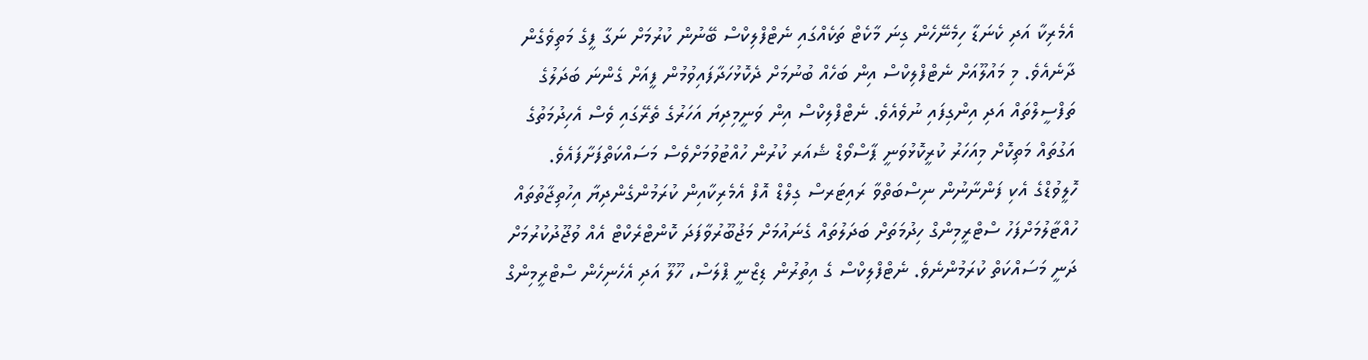އެމެރިކާ އަދި ކެނަޑާ ހިމެނޭހެން ގިނަ މާކެޓް ތަކެއްގައި ނެޓްފްލިކްސް ބޭނުން ކުރުމަށް ނަގާ ފީގެ މަތިވެގެން ދާނެއެވެ. މި މައުލޫއަށް ނެޓްފްލިކްސް އިން ބަހެއް ބުނުމަށް ދެކޮޅުހަދާފައިވުމުން ފީއަށް ގެންނަ ބަދަލުގެ ތަފްސީލްތައް އަދި އިންގިފައި ނުވެއެވެ. ނެޓްފްލިކްސް އިން ވަނީމިދިޔަ އަހަރުގެ ތެރޭގައި ވެސް އެހިދުމަތުގެ އަގުތައް މަތިކޮށް މިއަހަރު ކުރީކޮޅުވަނީ ޕާސްވޯޑް ޝެއަރ ކުރުން ހުއްޓުވުމަށްވެސް މަސައްކަތްފަށާފައެވެ.
ހޮލީވުޑްގެ އެކި ފަންނާނުން ނިސްބަތްވާ ރައިޓަރސް ގިލްޑް އޮފް އެމެރިކާއިން ކުރަމުންގެންދިޔާ އިހުތިޖާތުތައް ހުއްޓާލުމަށްފަހު ސްޓްރީމިންގް ހިދުމަތަށް ބަދަލުތައް ގެނައުމަށް މަޖުބޫރުވާފަދަ ކޮންޓްރެކްޓް އެއް ވުޖޫދުކުރުމަށް ދަނީ މަސައްކަތް ކުރަމުންނެވެ. ނެޓްފްލިކްސް ގެ އިތުރުން ޑިޒްނީ ޕްލަސް، ހޫލޫ އަދި އެހެނިހެން ސްޓްރީމިންގް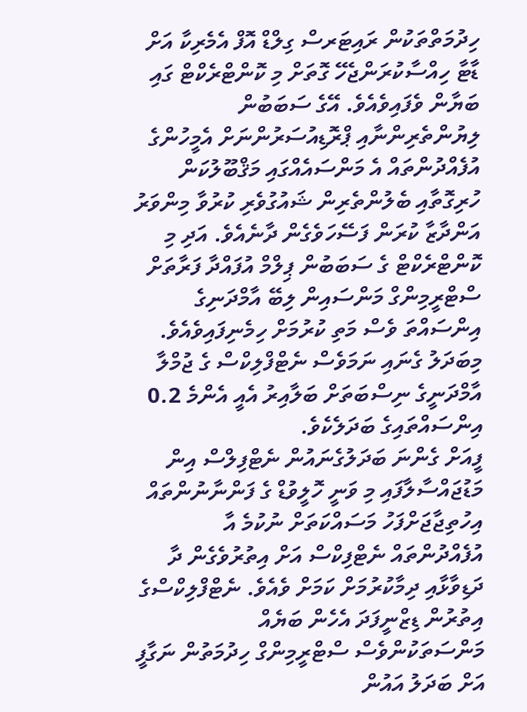ހިދުމަތްތަކުން ރައިޓަރސް ގިލްޑް އޮފް އެމެރިކާ އަށް ޑާޓާ ހިއްސާކުރަންޖެހޭ ގޮތަށް މި ކޮންޓްރެކްޓް ގައި ބަޔާން ވެފައިވެއެވެ. އޭގެ ސަބަބުން ލިޔުންތެރިންނާއި ޕްރޮޑިއުސަރުންނަށް އެމީހުންގެ އުފެއްދުންތައް އެ މަންސައެއްގައި މަޤްބޫލުކަން ހުރިގޮތާއި ބެލުންތެރިން ޝައުގުވެރި ކުރުވާ މިންވަރު އަންދާޒާ ކުރަން ފަސޭހަވެގެން ދާނެއެވެ. އަދި މި ކޮންޓްރެކްޓް ގެ ސަބަބުން ޕިލްމް އުފައްދާ ފަރާތަށް ސްޓްރީމިންގް މަންސައިން ލިބޭ އާމްދަނިގެ އިންސައްތަ ވެސް މަތި ކުރުމަށް ހިމެނިފައިވެއެވެ. މިބަދަލު ގެނައި ނަމަވެސް ނެޓްފްލިކްސް ގެ ޖުމްލާ އާމްދަނީގެ ނިސްބަތަށް ބަލާއިރު އެއީ އެންމެ 0.2 އިންސައްތައިގެ ބަދަލެކެވެ.
ފީއަށް ގެންނަ ބަދަލުގެނައުން ނެޓްފިލްސް އިން މަޑުޖައްސާލާފައި މި ވަނީ ހޮލީވުޑް ގެ ފަންނާނުންތައް އިހުތިޖާޖަށްފަހު މަސައްކަތަށް ނުކުމެ އާ އުފެއްދުންތައް ނެޓްފިކްސް އަށް އިތުރުވެގެން ދާ ދަޑިވާޅާއި ދިމާކުރުމަށް ކަމަށް ވެއެވެ. ނެޓްފްލިކްސްގެ އިތުރުން ޑިޒްނީފަދަ އެހެން ބަޔެއް މަންސަތަކުންވެސް ސްޓްރީމިންގް ހިދުމަތުން ނަގާފީ އަށް ބަދަލު އައުން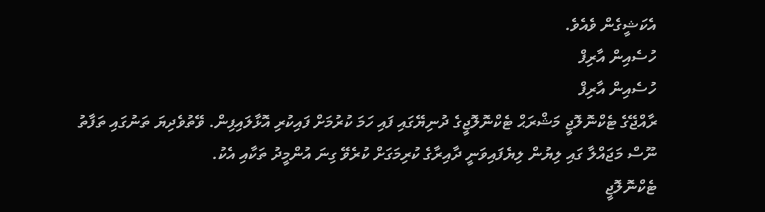އެކަޝީގެން ވެއެވެ.
ހުސެއިން އާރިފް
ހުސެއިން އާރިފް
ރާއްޖޭގެ ޓެކްނޮލޮޖީ މަޝްރަޙް ޓެކްނޮލޮޖީގެ ދުނިޔޭގައި ފައި ހަމަ ކުރުމަށް ފައިކުރި އޮޅާލައިފިން. ވޭތުވެދިޔަ ތަނުގައި ތަފާތު ނޫސް މަޖައްލާ ގައި ލިޔުން ލިޔެފައިވަނީ ދާއިރާގެ ކުރިމަގަށް ކުރެވޭ ގިނަ އުންމީދު ތަކާއި އެކު.
ޓެކްނޮލޮޖީ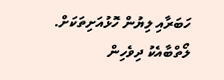ހަބަރާއި ލިޔުން ހޮޅުއަށިތަކަށް.
ލޯތްބާއެކު ދިވެހިން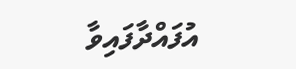އުފައްދާފައިވާ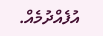އުފެއްދުމެއް.